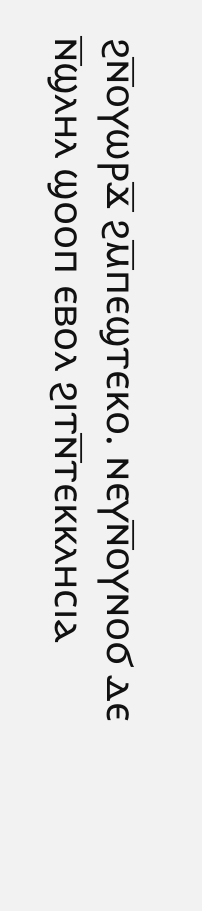ϩⲛ̅ⲟⲩⲱⲣϫ̅ ϩⲙ̅ⲡⲉϣⲧⲉⲕⲟ. ⲛⲉⲩⲛ̅ⲟⲩⲛⲟϭ ⲇⲉ ⲛ̅ϣⲗⲏⲗ ϣⲟⲟⲡ ⲉⲃⲟⲗ ϩⲓⲧⲛ̅ⲧⲉⲕⲕⲗⲏⲥⲓⲁ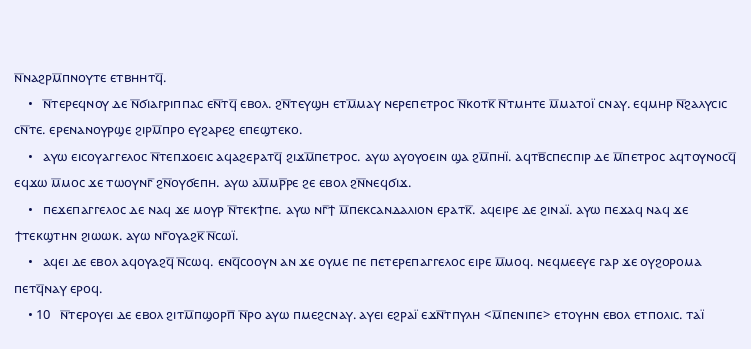ⲛ̅ⲛⲁϩⲣⲙ̅ⲡⲛⲟⲩⲧⲉ ⲉⲧⲃⲏⲏⲧϥ̅.
    •   ⲛ̅ⲧⲉⲣⲉϥⲛⲟⲩ ⲇⲉ ⲛ̅ϭⲓⲁⲅⲣⲓⲡⲡⲁⲥ ⲉⲛ̅ⲧϥ̅ ⲉⲃⲟⲗ. ϩⲛ̅ⲧⲉⲩϣⲏ ⲉⲧⲙ̅ⲙⲁⲩ ⲛⲉⲣⲉⲡⲉⲧⲣⲟⲥ ⲛ̅ⲕⲟⲧⲕ̅ ⲛ̅ⲧⲙⲏⲧⲉ ⲙ̅ⲙⲁⲧⲟⲓ̈ ⲥⲛⲁⲩ. ⲉϥⲙⲏⲣ ⲛ̅ϩⲁⲗⲩⲥⲓⲥ ⲥⲛ̅ⲧⲉ. ⲉⲣⲉⲛⲁⲛⲟⲩⲣϣⲉ ϩⲓⲣⲙ̅ⲡⲣⲟ ⲉⲩϩⲁⲣⲉϩ ⲉⲡⲉϣⲧⲉⲕⲟ.
    •   ⲁⲩⲱ ⲉⲓⲥⲟⲩⲁⲅⲅⲉⲗⲟⲥ ⲛ̅ⲧⲉⲡϫⲟⲉⲓⲥ ⲁϥⲁϩⲉⲣⲁⲧϥ̅ ϩⲓϫⲙ̅ⲡⲉⲧⲣⲟⲥ. ⲁⲩⲱ ⲁⲩⲟⲩⲟⲉⲓⲛ ϣⲁ ϩⲙ̅ⲡⲏⲓ̈. ⲁϥⲧⲃ̅ⲥⲡⲉⲥⲡⲓⲣ ⲇⲉ ⲙ̅ⲡⲉⲧⲣⲟⲥ ⲁϥⲧⲟⲩⲛⲟⲥϥ̅ ⲉϥϫⲱ ⲙ̅ⲙⲟⲥ ϫⲉ ⲧⲱⲟⲩⲛⲅ̅ ϩⲛ̅ⲟⲩϭⲉⲡⲏ. ⲁⲩⲱ ⲁⲙ̅ⲙⲣ̅ⲣⲉ ϩⲉ ⲉⲃⲟⲗ ϩⲛ̅ⲛⲉϥϭⲓϫ.
    •   ⲡⲉϫⲉⲡⲁⲅⲅⲉⲗⲟⲥ ⲇⲉ ⲛⲁϥ ϫⲉ ⲙⲟⲩⲣ ⲛ̅ⲧⲉⲕϯⲡⲉ. ⲁⲩⲱ ⲛⲅ̅ϯ ⲙ̅ⲡⲉⲕⲥⲁⲛⲇⲁⲗⲓⲟⲛ ⲉⲣⲁⲧⲕ̅. ⲁϥⲉⲓⲣⲉ ⲇⲉ ϩⲓⲛⲁⲓ̈. ⲁⲩⲱ ⲡⲉϫⲁϥ ⲛⲁϥ ϫⲉ ϯⲧⲉⲕϣⲧⲏⲛ ϩⲓⲱⲱⲕ. ⲁⲩⲱ ⲛⲅ̅ⲟⲩⲁϩⲕ̅ ⲛ̅ⲥⲱⲓ̈.
    •   ⲁϥⲉⲓ ⲇⲉ ⲉⲃⲟⲗ ⲁϥⲟⲩⲁϩϥ̅ ⲛ̅ⲥⲱϥ. ⲉⲛϥ̅ⲥⲟⲟⲩⲛ ⲁⲛ ϫⲉ ⲟⲩⲙⲉ ⲡⲉ ⲡⲉⲧⲉⲣⲉⲡⲁⲅⲅⲉⲗⲟⲥ ⲉⲓⲣⲉ ⲙ̅ⲙⲟϥ. ⲛⲉϥⲙⲉⲉⲩⲉ ⲅⲁⲣ ϫⲉ ⲟⲩϩⲟⲣⲟⲙⲁ ⲡⲉⲧϥ̅ⲛⲁⲩ ⲉⲣⲟϥ.
    • 10   ⲛ̅ⲧⲉⲣⲟⲩⲉⲓ ⲇⲉ ⲉⲃⲟⲗ ϩⲓⲧⲙ̅ⲡϣⲟⲣⲡ̅ ⲛ̅ⲣⲟ ⲁⲩⲱ ⲡⲙⲉϩⲥⲛⲁⲩ. ⲁⲩⲉⲓ ⲉϩⲣⲁⲓ̈ ⲉϫⲛ̅ⲧⲡⲩⲗⲏ <ⲙ̅ⲡⲉⲛⲓⲡⲉ> ⲉⲧⲟⲩⲏⲛ ⲉⲃⲟⲗ ⲉⲧⲡⲟⲗⲓⲥ. ⲧⲁⲓ̈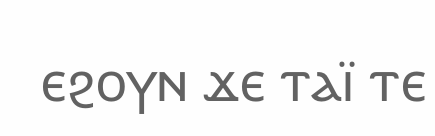ⲉϩⲟⲩⲛ ϫⲉ ⲧⲁⲓ̈ ⲧⲉ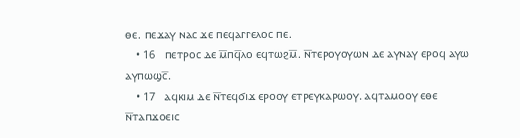ⲑⲉ. ⲡⲉϫⲁⲩ ⲛⲁⲥ ϫⲉ ⲡⲉϥⲁⲅⲅⲉⲗⲟⲥ ⲡⲉ.
    • 16   ⲡⲉⲧⲣⲟⲥ ⲇⲉ ⲙ̅ⲡϥ̅ⲗⲟ ⲉϥⲧⲱϩⲙ̅. ⲛ̅ⲧⲉⲣⲟⲩⲟⲩⲱⲛ ⲇⲉ ⲁⲩⲛⲁⲩ ⲉⲣⲟϥ ⲁⲩⲱ ⲁⲩⲡⲱϣⲥ̅.
    • 17   ⲁϥⲕⲓⲙ ⲇⲉ ⲛ̅ⲧⲉϥϭⲓϫ ⲉⲣⲟⲟⲩ ⲉⲧⲣⲉⲩⲕⲁⲣⲱⲟⲩ. ⲁϥⲧⲁⲙⲟⲟⲩ ⲉⲑⲉ ⲛ̅ⲧⲁⲡϫⲟⲉⲓⲥ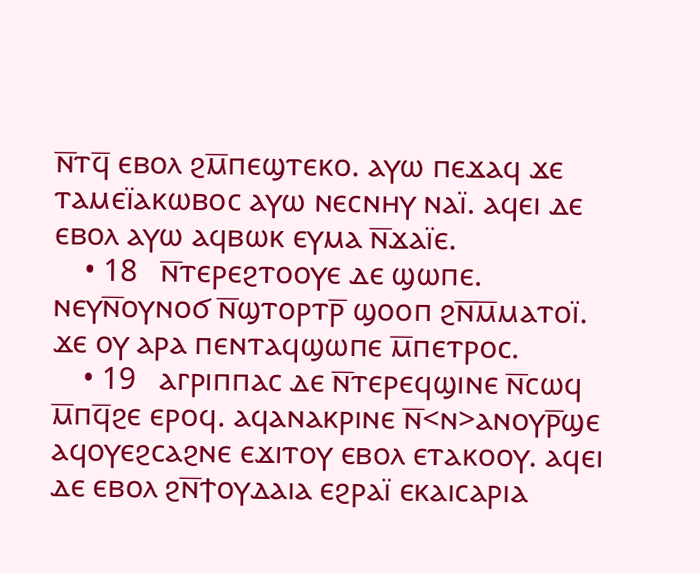ⲛ̅ⲧϥ̅ ⲉⲃⲟⲗ ϩⲙ̅ⲡⲉϣⲧⲉⲕⲟ. ⲁⲩⲱ ⲡⲉϫⲁϥ ϫⲉ ⲧⲁⲙⲉⲓ̈ⲁⲕⲱⲃⲟⲥ ⲁⲩⲱ ⲛⲉⲥⲛⲏⲩ ⲛⲁⲓ̈. ⲁϥⲉⲓ ⲇⲉ ⲉⲃⲟⲗ ⲁⲩⲱ ⲁϥⲃⲱⲕ ⲉⲩⲙⲁ ⲛ̅ϫⲁⲓ̈ⲉ.
    • 18   ⲛ̅ⲧⲉⲣⲉϩⲧⲟⲟⲩⲉ ⲇⲉ ϣⲱⲡⲉ. ⲛⲉⲩⲛ̅ⲟⲩⲛⲟϭ ⲛ̅ϣⲧⲟⲣⲧⲣ̅ ϣⲟⲟⲡ ϩⲛ̅ⲙ̅ⲙⲁⲧⲟⲓ̈. ϫⲉ ⲟⲩ ⲁⲣⲁ ⲡⲉⲛⲧⲁϥϣⲱⲡⲉ ⲙ̅ⲡⲉⲧⲣⲟⲥ.
    • 19   ⲁⲅⲣⲓⲡⲡⲁⲥ ⲇⲉ ⲛ̅ⲧⲉⲣⲉϥϣⲓⲛⲉ ⲛ̅ⲥⲱϥ ⲙ̅ⲡϥ̅ϩⲉ ⲉⲣⲟϥ. ⲁϥⲁⲛⲁⲕⲣⲓⲛⲉ ⲛ̅<ⲛ>ⲁⲛⲟⲩⲣ̅ϣⲉ ⲁϥⲟⲩⲉϩⲥⲁϩⲛⲉ ⲉϫⲓⲧⲟⲩ ⲉⲃⲟⲗ ⲉⲧⲁⲕⲟⲟⲩ. ⲁϥⲉⲓ ⲇⲉ ⲉⲃⲟⲗ ϩⲛ̅ϯⲟⲩⲇⲁⲓⲁ ⲉϩⲣⲁⲓ̈ ⲉⲕⲁⲓⲥⲁⲣⲓⲁ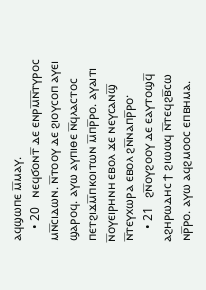ⲁϥϣⲱⲡⲉ ⲙ̅ⲙⲁⲩ.
    • 20   ⲛⲉϥϭⲟⲛⲧ̅ ⲇⲉ ⲉⲛⲣⲙ̅ⲛ̅ⲧⲩⲣⲟⲥ ⲙⲛ̅ⲥⲓⲇⲱⲛ. ⲛ̅ⲧⲟⲟⲩ ⲇⲉ ϩⲓⲟⲩⲥⲟⲡ ⲁⲩⲉⲓ ϣⲁⲣⲟϥ. ⲁⲩⲱ ⲁⲩⲡⲓⲑⲉ ⲛ̅ϥⲗⲁⲥⲧⲟⲥ ⲡⲉⲧϩⲓϫⲙ̅ⲡⲕⲟⲓⲧⲱⲛ ⲙ̅ⲡⲣ̅ⲣⲟ. ⲁⲩⲁⲓⲧⲓ ⲛ̅ⲟⲩⲉⲓⲣⲏⲛⲏ ⲉⲃⲟⲗ ϫⲉ ⲛⲉⲩⲥⲁⲛϣ̅ ⲛ̅ⲧⲉⲩⲭⲱⲣⲁ ⲉⲃⲟⲗ ϩⲛ̅ⲛⲁⲡⲣ̅ⲣⲟ·
    • 21   ϩⲛ̅ⲟⲩϩⲟⲟⲩ ⲇⲉ ⲉⲁⲩⲧⲟϣϥ̅ ⲁϩⲏⲣⲱⲇⲏⲥ ϯ ϩⲓⲱⲱϥ ⲛ̅ⲧⲉϥϩⲃ̅ⲥⲱ ⲛⲣ̅ⲣⲟ. ⲁⲩⲱ ⲁϥϩⲙⲟⲟⲥ ⲉⲡⲃⲏⲙⲁ.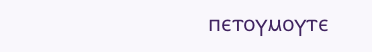ⲡⲉⲧⲟⲩⲙⲟⲩⲧⲉ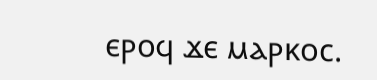ⲉⲣⲟϥ ϫⲉ ⲙⲁⲣⲕⲟⲥ.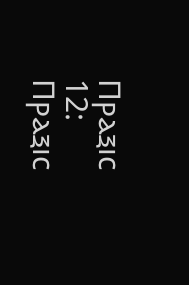Ⲡⲣⲁⲝⲓⲥ 12:
Ⲡⲣⲁⲝⲓⲥ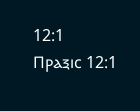12:1
Ⲡⲣⲁⲝⲓⲥ 12:1